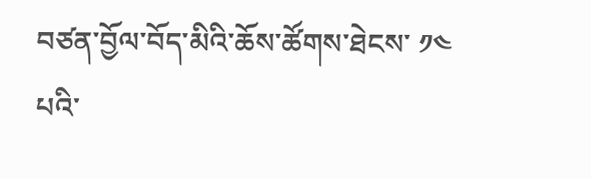བཙན་བྱོལ་བོད་མིའི་ཆོས་ཚོགས་ཐེངས་ ༡༤ པའི་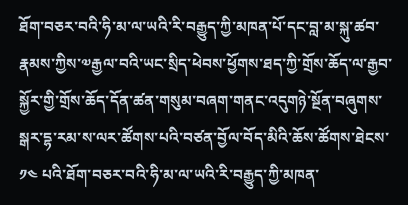ཐོག་བཅར་བའི་ཧི་མ་ལ་ཡའི་རི་བརྒྱུད་ཀྱི་མཁན་པོ་དང་བླ་མ་སྐུ་ཚབ་རྣམས་ཀྱིས་༧རྒྱལ་བའི་ཡང་སྲིད་ཕེབས་ཕྱོགས་ཐད་ཀྱི་གྲོས་ཆོད་ལ་རྒྱབ་སྐྱོར་གྱི་གྲོས་ཆོད་དོན་ཚན་གསུམ་བཞག་གནང་འདུགཉེ་སྔོན་བཞུགས་སྒར་དྷ་རམ་ས་ལར་ཚོགས་པའི་བཙན་བྱོལ་བོད་མིའི་ཆོས་ཚོགས་ཐེངས་ ༡༤ པའི་ཐོག་བཅར་བའི་ཧི་མ་ལ་ཡའི་རི་བརྒྱུད་ཀྱི་མཁན་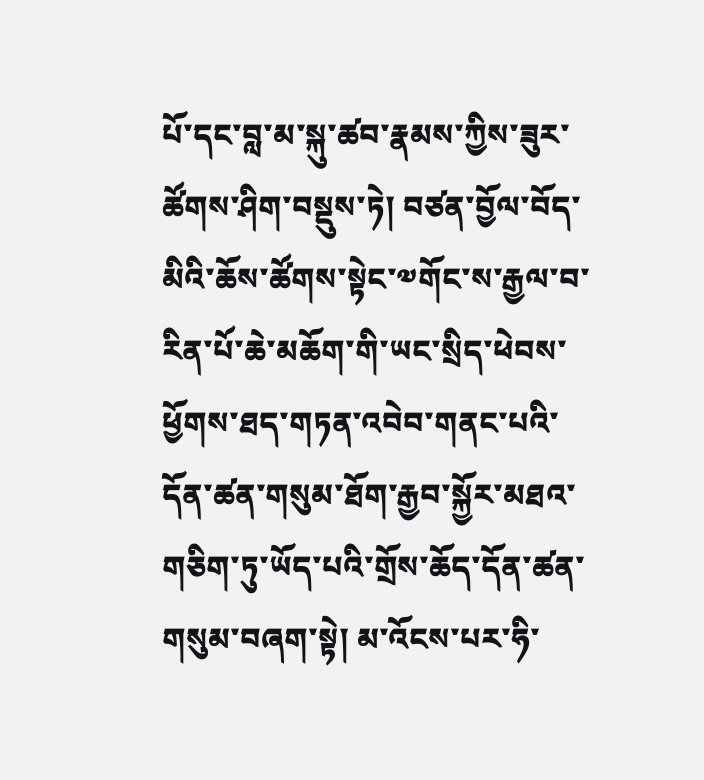པོ་དང་བླ་མ་སྐུ་ཚབ་རྣམས་ཀྱིས་ཟུར་ཚོགས་ཤིག་བསྡུས་ཏེ། བཙན་བྱོལ་བོད་མིའི་ཆོས་ཚོགས་སྟེང་༧གོང་ས་རྒྱལ་བ་རིན་པོ་ཆེ་མཆོག་གི་ཡང་སྲིད་ཕེབས་ཕྱོགས་ཐད་གཏན་འབེབ་གནང་པའི་དོན་ཚན་གསུམ་ཐོག་རྒྱབ་སྐྱོར་མཐའ་གཅིག་ཏུ་ཡོད་པའི་གྲོས་ཆོད་དོན་ཚན་གསུམ་བཞག་སྟེ། མ་འོངས་པར་ཧི་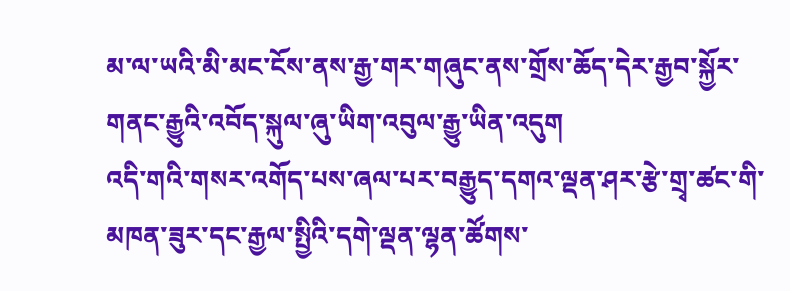མ་ལ་ཡའི་མི་མང་ངོས་ནས་རྒྱ་གར་གཞུང་ནས་གྲོས་ཆོད་དེར་རྒྱབ་སྐྱོར་གནང་རྒྱུའི་འབོད་སྐུལ་ཞུ་ཡིག་འབུལ་རྒྱུ་ཡིན་འདུག
འདི་གའི་གསར་འགོད་པས་ཞལ་པར་བརྒྱུད་དགའ་ལྡན་ཤར་རྩེ་གྲྭ་ཚང་གི་མཁན་ཟུར་དང་རྒྱལ་སྤྱིའི་དགེ་ལྡན་ལྷན་ཚོགས་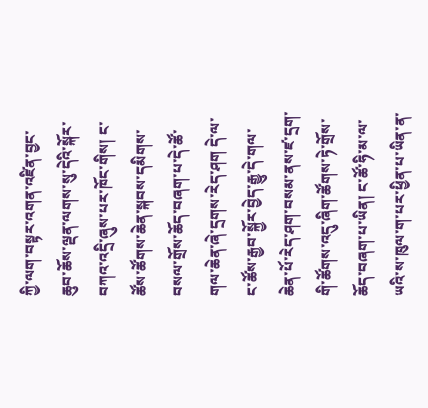ཀྱི་ལག་བསྟར་འགན་འཛིན་བྱང་ཆུབ་ཆོས་ལྡན་ལགས་སུ་དེའི་སྐོར་བཀའ་འདྲི་ཞུས་པར་ཁོང་གིས། ང་ཚོས་ཚོགས་ཆེན་སྐབས་དམིགས་བསལ་གྲོས་ཆོད་བཞག་པ་དེ་ཚོ་གལ་ཆེན་ཞེ་དྲགས་རེད་ཤག དེ་ལ་ང་ཚོས་རྒྱབ་སྐྱོར་བྱེད་རྒྱུ་དེ་གལ་ཆེན་པོ་རེད་ཤག་བསམ་ནས་ཛ་དྲག་གི་ཚོགས་འདུ་ཞིག་ཚོགས་ཏེ་གྲོས་ཆོད་བཞག་པ་ཡིན། ང་ཚོ་ཧི་མ་ལ་ཡའི་ས་ཁུལ་ག་པར་ཕྱིན་པ་ཡིན་ན་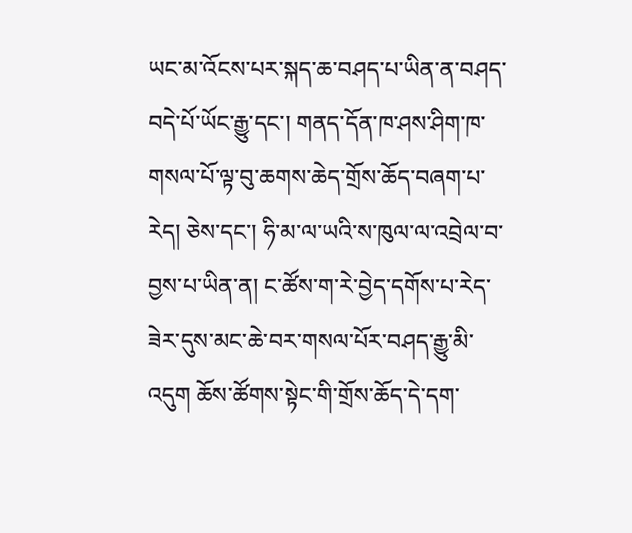ཡང་མ་འོངས་པར་སྐད་ཆ་བཤད་པ་ཡིན་ན་བཤད་བདེ་པོ་ཡོང་རྒྱུ་དང་། གནད་དོན་ཁ་ཤས་ཤིག་ཁ་གསལ་པོ་ལྟ་བུ་ཆགས་ཆེད་གྲོས་ཆོད་བཞག་པ་རེད། ཅེས་དང་། ཧི་མ་ལ་ཡའི་ས་ཁུལ་ལ་འབྲེལ་བ་བྱས་པ་ཡིན་ན། ང་ཚོས་ག་རེ་བྱེད་དགོས་པ་རེད་ཟེར་དུས་མང་ཆེ་བར་གསལ་པོར་བཤད་རྒྱུ་མི་འདུག ཆོས་ཚོགས་སྟེང་གི་གྲོས་ཆོད་དེ་དག་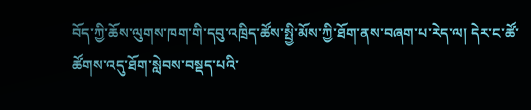བོད་ཀྱི་ཆོས་ལུགས་ཁག་གི་དབུ་འཁྲིད་ཚོས་སྤྱི་མོས་ཀྱི་ཐོག་ནས་བཞག་པ་རེད་ལ། དེར་ང་ཚོ་ཚོགས་འདུ་ཐོག་སླེབས་བསྡད་པའི་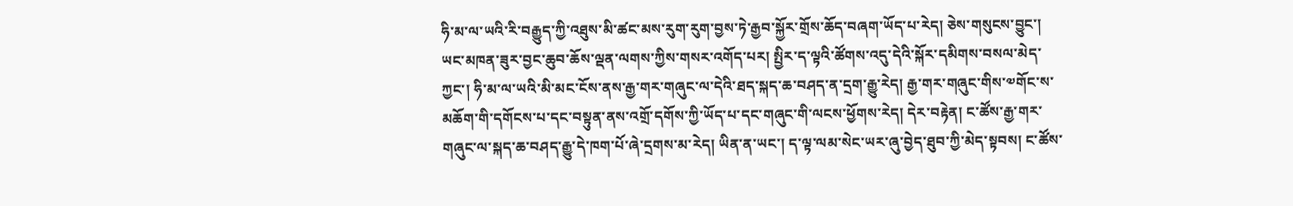ཧི་མ་ལ་ཡའི་རི་བརྒྱུད་ཀྱི་འཐུས་མི་ཚང་མས་རུག་རུག་བྱས་ཏེ་རྒྱབ་སྐྱོར་གྲོས་ཆོད་བཞག་ཡོད་པ་རེད། ཅེས་གསུངས་བྱུང་།
ཡང་མཁན་ཟུར་བྱང་ཆུབ་ཆོས་ལྡན་ལགས་ཀྱིས་གསར་འགོད་པར། སྤྱིར་ད་ལྟའི་ཚོགས་འདུ་དེའི་སྐོར་དམིགས་བསལ་མེད་ཀྱང་། ཧི་མ་ལ་ཡའི་མི་མང་ངོས་ནས་རྒྱ་གར་གཞུང་ལ་དེའི་ཐད་སྐད་ཆ་བཤད་ན་དྲག་རྒྱུ་རེད། རྒྱ་གར་གཞུང་གིས་༧གོང་ས་མཆོག་གི་དགོངས་པ་དང་བསྟུན་ནས་འགྲོ་དགོས་ཀྱི་ཡོད་པ་དང་གཞུང་གི་ལངས་ཕྱོགས་རེད། དེར་བརྟེན། ང་ཚོས་རྒྱ་གར་གཞུང་ལ་སྐད་ཆ་བཤད་རྒྱུ་དེ་ཁག་པོ་ཞེ་དྲགས་མ་རེད། ཡིན་ན་ཡང་། ད་ལྟ་ལམ་སེང་ཡར་ཞུ་བྱེད་ཐུབ་ཀྱི་མེད་སྟབས། ང་ཚོས་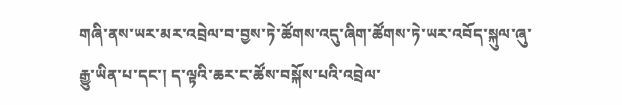གཞི་ནས་ཡར་མར་འབྲེལ་བ་བྱས་ཏེ་ཚོགས་འདུ་ཞིག་ཚོགས་ཏེ་ཡར་འབོད་སྐུལ་ཞུ་རྒྱུ་ཡིན་པ་དང་། ད་ལྟའི་ཆར་ང་ཚོས་བསྐོས་པའི་འབྲེལ་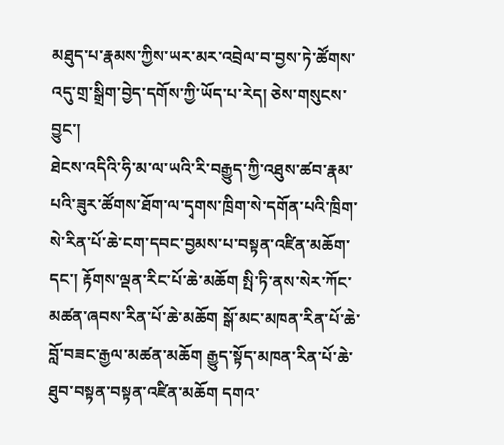མཐུད་པ་རྣམས་ཀྱིས་ཡར་མར་འབྲེལ་བ་བྱས་ཏེ་ཚོགས་འདུ་གྲ་སྒྲིག་བྱེད་དགོས་ཀྱི་ཡོད་པ་རེད། ཅེས་གསུངས་བྱུང་།
ཐེངས་འདིའི་ཧི་མ་ལ་ཡའི་རི་བརྒྱུད་ཀྱི་འཐུས་ཚབ་རྣམ་པའི་ཟུར་ཚོགས་ཐོག་ལ་དྭགས་ཁྲིག་སེ་དགོན་པའི་ཁྲིག་སེ་རིན་པོ་ཆེ་ངག་དབང་བྱམས་པ་བསྟན་འཛིན་མཆོག་དང་། རྟོགས་ལྡན་རིང་པོ་ཆེ་མཆོག སྤི་ཏི་ནས་སེར་ཀོང་མཚན་ཞབས་རིན་པོ་ཆེ་མཆོག སྒོ་མང་མཁན་རིན་པོ་ཆེ་བློ་བཟང་རྒྱལ་མཚན་མཆོག རྒྱུད་སྟོད་མཁན་རིན་པོ་ཆེ་ཐུབ་བསྟན་བསྟན་འཛིན་མཆོག དགའ་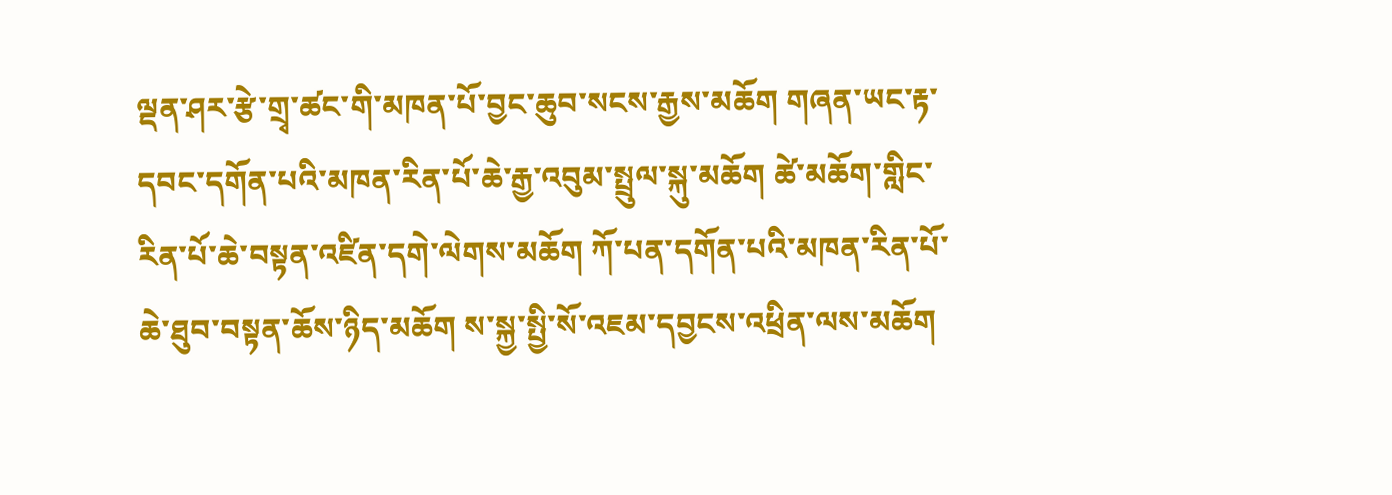ལྡན་ཤར་རྩེ་གྲྭ་ཚང་གི་མཁན་པོ་བྱང་ཆུབ་སངས་རྒྱས་མཆོག གཞན་ཡང་རྟ་དབང་དགོན་པའི་མཁན་རིན་པོ་ཆེ་རྒྱ་འབུམ་སྤྲུལ་སྐུ་མཆོག ཚེ་མཆོག་གླིང་རིན་པོ་ཆེ་བསྟན་འཛིན་དགེ་ལེགས་མཆོག ཀོ་པན་དགོན་པའི་མཁན་རིན་པོ་ཆེ་ཐུབ་བསྟན་ཆོས་ཉིད་མཆོག ས་སྐྱ་སྤྱི་སོ་འཇམ་དབྱངས་འཕྲིན་ལས་མཆོག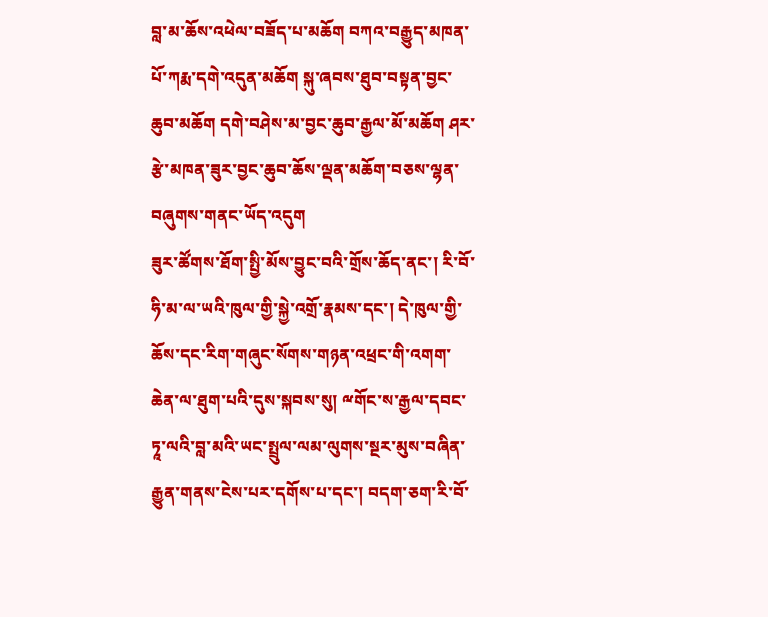བླ་མ་ཆོས་འཕེལ་བཟོད་པ་མཆོག བཀའ་བརྒྱུད་མཁན་པོ་ཀརྨ་དགེ་འདུན་མཆོག སྐུ་ཞབས་ཐུབ་བསྟན་བྱང་ཆུབ་མཆོག དགེ་བཤེས་མ་བྱང་ཆུབ་རྒྱལ་མོ་མཆོག ཤར་རྩེ་མཁན་ཟུར་བྱང་ཆུབ་ཆོས་ལྡན་མཆོག་བཅས་ལྷན་བཞུགས་གནང་ཡོད་འདུག
ཟུར་ཚོགས་ཐོག་སྤྱི་མོས་བྱུང་བའི་གྲོས་ཆོད་ནང་། རི་བོ་ཧི་མ་ལ་ཡའི་ཁུལ་གྱི་སྐྱེ་འགྲོ་རྣམས་དང་། དེ་ཁུལ་གྱི་ཆོས་དང་རིག་གཞུང་སོགས་གཉན་འཕྲང་གི་འགག་ཆེན་ལ་ཐུག་པའི་དུས་སྐབས་སུ། ྋགོང་ས་རྒྱལ་དབང་ཏཱ་ལའི་བླ་མའི་ཡང་སྤྲུལ་ལམ་ལུགས་སྔར་མུས་བཞིན་རྒྱུན་གནས་ངེས་པར་དགོས་པ་དང་། བདག་ཅག་རི་བོ་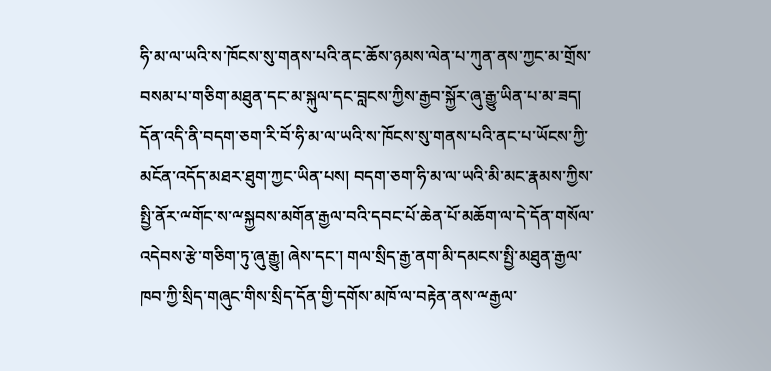ཧི་མ་ལ་ཡའི་ས་ཁོངས་སུ་གནས་པའི་ནང་ཆོས་ཉམས་ལེན་པ་ཀུན་ནས་ཀྱང་མ་གྲོས་བསམ་པ་གཅིག་མཐུན་དང་མ་སྐུལ་དང་བླངས་ཀྱིས་རྒྱབ་སྐྱོར་ཞུ་རྒྱུ་ཡིན་པ་མ་ཟད། དོན་འདི་ནི་བདག་ཅག་རི་བོ་ཧི་མ་ལ་ཡའི་ས་ཁོངས་སུ་གནས་པའི་ནང་པ་ཡོངས་ཀྱི་མངོན་འདོད་མཐར་ཐུག་ཀྱང་ཡིན་པས། བདག་ཅག་ཧི་མ་ལ་ཡའི་མི་མང་རྣམས་ཀྱིས་སྤྱི་ནོར་ྋགོང་ས་ྋསྐྱབས་མགོན་རྒྱལ་བའི་དབང་པོ་ཆེན་པོ་མཆོག་ལ་དེ་དོན་གསོལ་འདེབས་རྩེ་གཅིག་ཏུ་ཞུ་རྒྱུ། ཞེས་དང་། གལ་སྲིད་རྒྱ་ནག་མི་དམངས་སྤྱི་མཐུན་རྒྱལ་ཁབ་ཀྱི་སྲིད་གཞུང་གིས་སྲིད་དོན་གྱི་དགོས་མཁོ་ལ་བརྟེན་ནས་ྋརྒྱལ་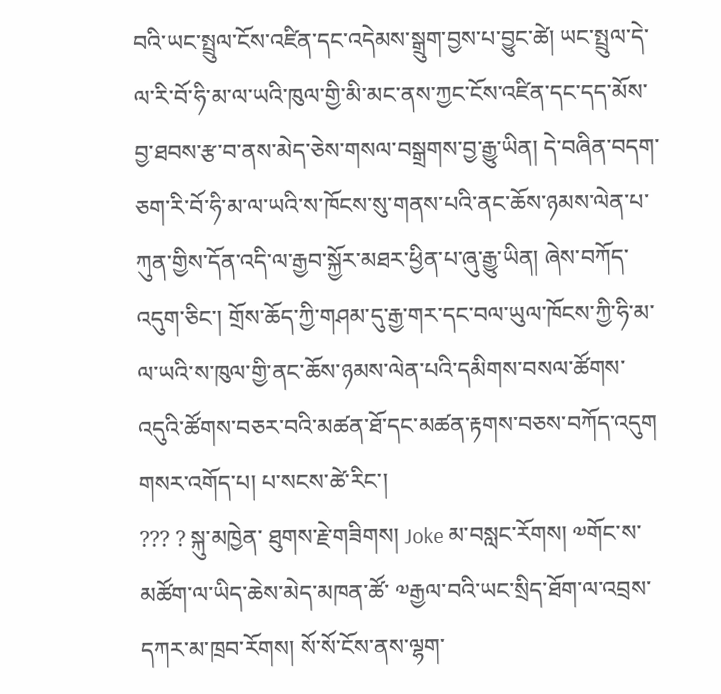བའི་ཡང་སྤྲུལ་ངོས་འཛིན་དང་འདེམས་སྒྲུག་བྱས་པ་བྱུང་ཚེ། ཡང་སྤྲུལ་དེ་ལ་རི་བོ་ཧི་མ་ལ་ཡའི་ཁུལ་གྱི་མི་མང་ནས་ཀྱང་ངོས་འཛིན་དང་དད་མོས་བྱ་ཐབས་རྩ་བ་ནས་མེད་ཅེས་གསལ་བསྒྲགས་བྱ་རྒྱུ་ཡིན། དེ་བཞིན་བདག་ཅག་རི་བོ་ཧི་མ་ལ་ཡའི་ས་ཁོངས་སུ་གནས་པའི་ནང་ཆོས་ཉམས་ལེན་པ་ཀུན་གྱིས་དོན་འདི་ལ་རྒྱབ་སྐྱོར་མཐར་ཕྱིན་པ་ཞུ་རྒྱུ་ཡིན། ཞེས་བཀོད་འདུག་ཅིང་། གྲོས་ཆོད་ཀྱི་གཤམ་དུ་རྒྱ་གར་དང་བལ་ཡུལ་ཁོངས་ཀྱི་ཧི་མ་ལ་ཡའི་ས་ཁུལ་གྱི་ནང་ཆོས་ཉམས་ལེན་པའི་དམིགས་བསལ་ཚོགས་འདུའི་ཚོགས་བཅར་བའི་མཚན་ཐོ་དང་མཚན་རྟགས་བཅས་བཀོད་འདུག
གསར་འགོད་པ། པ་སངས་ཚེ་རིང་།
??? ? སྐུ་མཁྱེན་ ཐུགས་རྗེ་གཟིགས། Joke མ་བསླང་རོགས། ༧གོང་ས་མཚོག་ལ་ཡིད་ཆེས་མེད་མཁན་ཚོ་ ༧རྒྱལ་བའི་ཡང་སྲིད་ཐོག་ལ་འབྲས་དཀར་མ་ཁྲབ་རོགས། སོ་སོ་ངོས་ནས་ལྷག་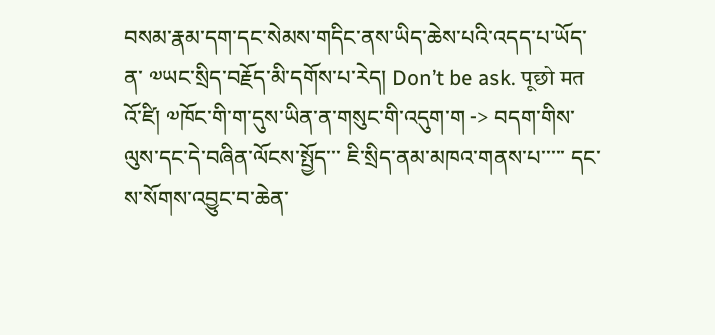བསམ་རྣམ་དག་དང་སེམས་གདིང་ནས་ཡིད་ཆེས་པའི་འདད་པ་ཡོད་ན་ ༧ཡང་སྲིད་བརྗོད་མི་དགོས་པ་རེད། Don’t be ask. पूछो मत འོ་ཛི། ༧ཁོང་གི་ག་དུས་ཡིན་ན་གསུང་གི་འདུག་ག -> བདག་གིས་ལུས་དང་དེ་བཞིན་ལོངས་སྤྱོད་་་ ཇི་སྲིད་ནམ་མཁའ་གནས་པ་་་་་ དང་ ས་སོགས་འབྱུང་བ་ཆེན་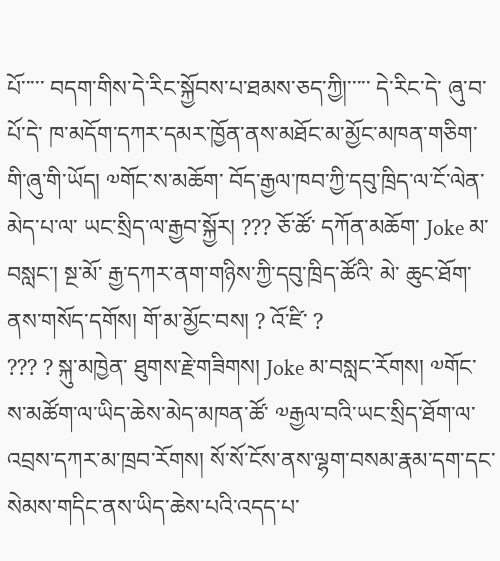པོ་་་་་ བདག་གིས་དེ་རིང་སྐྱོབས་པ་ཐམས་ཅད་ཀྱི།་་་་་ དེ་རིང་དེ་ ཞུ་བ་པོ་དེ་ ཁ་མདོག་དཀར་དམར་ཁྱོན་ནས་མཐོང་མ་མྱོང་མཁན་གཅིག་གི་ཞུ་གི་ཡོད། ༧གོང་ས་མཆོག་ བོད་རྒྱལ་ཁབ་ཀྱི་དབུ་ཁྲིད་ལ་ངོ་ལེན་མེད་པ་ལ་ ཡང་སྲིད་ལ་རྒྱབ་སྐྱོར། ??? ཅོ་ཚོ་ དཀོན་མཆོག་ Joke མ་བསླང་། སྔ་མོ་ རྒྱ་དཀར་ནག་གཉིས་ཀྱི་དབུ་ཁྲིད་ཚོའི་ མེ་ ཆུང་ཐོག་ནས་གསོད་དགོས། གོ་མ་མྱོང་བས། ? འོ་ཛི་ ?
??? ? སྐུ་མཁྱེན་ ཐུགས་རྗེ་གཟིགས། Joke མ་བསླང་རོགས། ༧གོང་ས་མཚོག་ལ་ཡིད་ཆེས་མེད་མཁན་ཚོ་ ༧རྒྱལ་བའི་ཡང་སྲིད་ཐོག་ལ་འབྲས་དཀར་མ་ཁྲབ་རོགས། སོ་སོ་ངོས་ནས་ལྷག་བསམ་རྣམ་དག་དང་སེམས་གདིང་ནས་ཡིད་ཆེས་པའི་འདད་པ་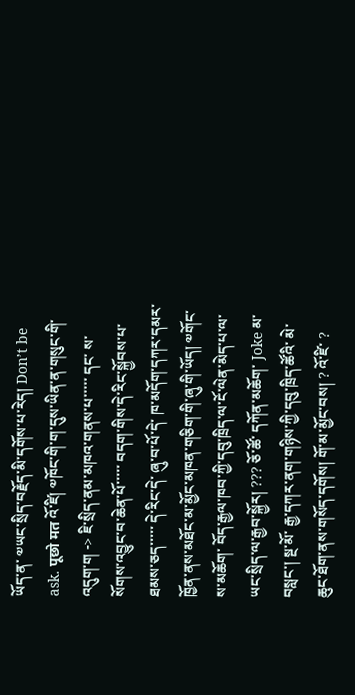ཡོད་ན་ ༧ཡང་སྲིད་བརྗོད་མི་དགོས་པ་རེད། Don’t be ask. पूछो मत འོ་ཛི། ༧ཁོང་གི་ག་དུས་ཡིན་ན་གསུང་གི་འདུག་ག -> ཇི་སྲིད་ནམ་མཁའ་གནས་པ་་་་་ དང་ ས་སོགས་འབྱུང་བ་ཆེན་པོ་་་་་ བདག་གིས་དེ་རིང་སྐྱོབས་པ་ཐམས་ཅད་་་་་ དེ་རིང་དེ་ ཞུ་བ་པོ་དེ་ ཁ་མདོག་དཀར་དམར་ཁྱོན་ནས་མཐོང་མ་མྱོང་མཁན་གཅིག་གི་ཞུ་གི་ཡོད། ༧གོང་ས་མཆོག་ བོད་རྒྱལ་ཁབ་ཀྱི་དབུ་ཁྲིད་ལ་ངོ་ལེན་མེད་པ་ལ་ ཡང་སྲིད་ལ་རྒྱབ་སྐྱོར། ??? ཅོ་ཚོ་ དཀོན་མཆོག་ Joke མ་བསླང་། སྔ་མོ་ རྒྱ་དཀར་ནག་གཉིས་ཀྱི་དབུ་ཁྲིད་ཚོའི་ མེ་ ཆུང་ཐོག་ནས་གསོད་དགོས། གོ་མ་མྱོང་བས། ? འོ་ཛི་ ?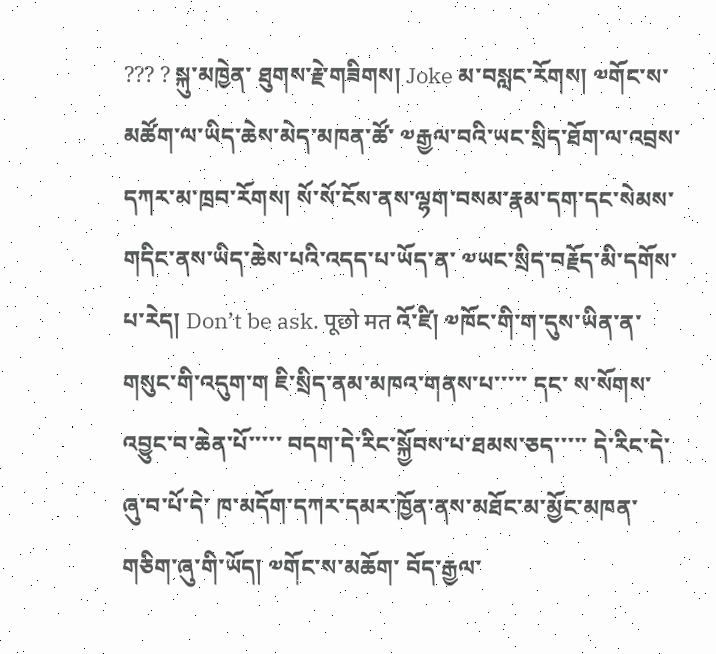??? ? སྐུ་མཁྱེན་ ཐུགས་རྗེ་གཟིགས། Joke མ་བསླང་རོགས། ༧གོང་ས་མཚོག་ལ་ཡིད་ཆེས་མེད་མཁན་ཚོ་ ༧རྒྱལ་བའི་ཡང་སྲིད་ཐོག་ལ་འབྲས་དཀར་མ་ཁྲབ་རོགས། སོ་སོ་ངོས་ནས་ལྷག་བསམ་རྣམ་དག་དང་སེམས་གདིང་ནས་ཡིད་ཆེས་པའི་འདད་པ་ཡོད་ན་ ༧ཡང་སྲིད་བརྗོད་མི་དགོས་པ་རེད། Don’t be ask. पूछो मत འོ་ཛི། ༧ཁོང་གི་ག་དུས་ཡིན་ན་གསུང་གི་འདུག་ག ཇི་སྲིད་ནམ་མཁའ་གནས་པ་་་་་ དང་ ས་སོགས་འབྱུང་བ་ཆེན་པོ་་་་་ བདག་དེ་རིང་སྐྱོབས་པ་ཐམས་ཅད་་་་་ དེ་རིང་དེ་ ཞུ་བ་པོ་དེ་ ཁ་མདོག་དཀར་དམར་ཁྱོན་ནས་མཐོང་མ་མྱོང་མཁན་གཅིག་ཞུ་གི་ཡོད། ༧གོང་ས་མཆོག་ བོད་རྒྱལ་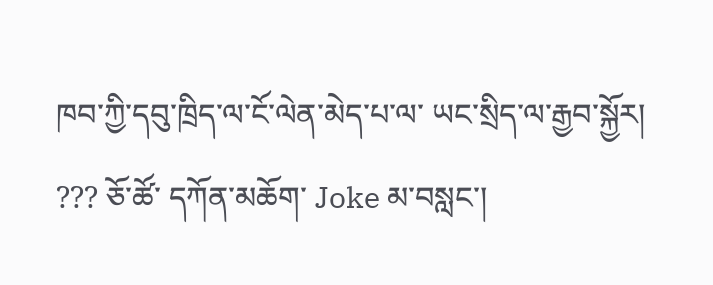ཁབ་ཀྱི་དབུ་ཁྲིད་ལ་ངོ་ལེན་མེད་པ་ལ་ ཡང་སྲིད་ལ་རྒྱབ་སྐྱོར། ??? ཅོ་ཚོ་ དཀོན་མཆོག་ Joke མ་བསླང་།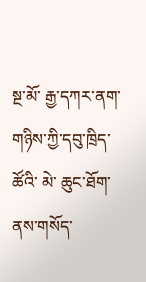སྔ་མོ་ རྒྱ་དཀར་ནག་གཉིས་ཀྱི་དབུ་ཁྲིད་ཚོའི་ མེ་ ཆུང་ཐོག་ནས་གསོད་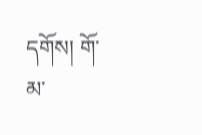དགོས། གོ་མ་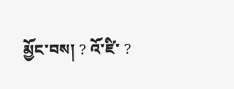མྱོང་བས། ? འོ་ཛི་ ?